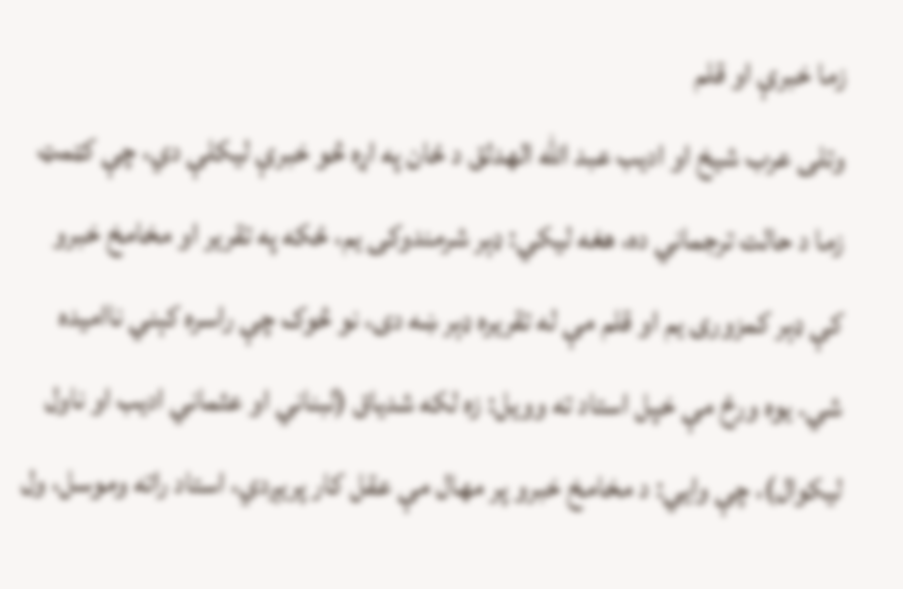زما خبرې او قلم
وتلی عرب شیخ او ادیب عبد الله الهدلق د ځان په اړه څو خبرې لیکلې دي، چې کټمټ زما د حالت ترجماني ده، هغه لیکي: ډېر شرمندوکی یم، ځکه په تقریر او مخامخ خبرو کې ډېر کمزوری یم او قلم مې له تقریره ډېر ښه دی، نو څوک چې راسره کېني ناامیده شي. یوه ورځ مې خپل استاد ته وویل: زه لکه شدیاق (لبناني او عثماني ادیب او ناول لیکوال)، چې وایي: د مخامخ خبرو پر مهال مې عقل کار پریږدي، استاد راته وموسل، ول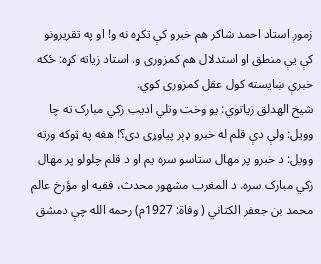زموږ استاد احمد شاکر هم خبرو کې تکړه نه و! او په تقریرونو کې یې منطق او استدلال هم کمزوری و. استاد زیاته کړه: ځکه خبرې ښایسته کول عقل کمزوری کوي.
شیخ الهدلق زیاتوي: یو وخت وتلي ادیب زکي مبارک ته چا وویل: ولې دې قلم له خبرو ډېر پیاوړی دی؟! هغه په ټوکه ورته وویل: د خبرو پر مهال ستاسو سره یم او د قلم چلولو پر مهال زکي مبارک سره. د المغرب مشهور محدث، فقیه او مؤرخ عالم محمد بن جعفر الکتاني ( وفاة: 1927م) رحمه الله چې دمشق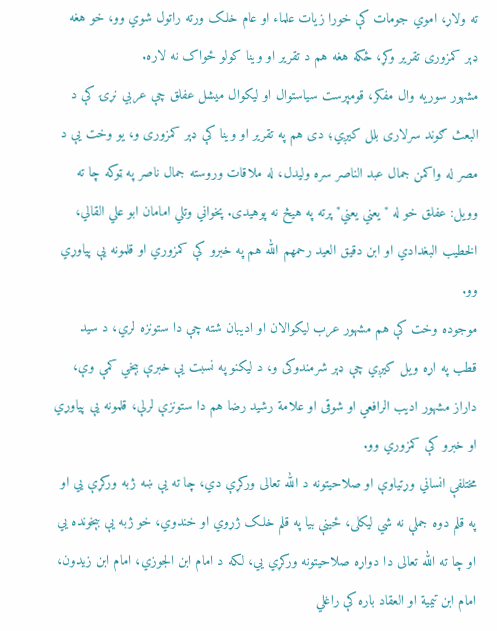ته ولاړ، اموي جومات کې خورا زیات علماء او عام خلک ورته راتول شوي وو، خو هغه ډېر کمزوری تقریر وکړ، ځکه هغه هم د تقریر او وینا کولو ځواک نه لاره.
مشهور سوریه وال مفکر، قومپرست سیاستوال او لیکوال میشل عفلق چې عربي نړۍ کې د البعث ګوند سرلاری بلل کیږي؛ دی هم په تقریر او وینا کې ډېر کمزوری و، یو وخت یې د مصر له واکمن جمال عبد الناصر سره ولیدل، له ملاقات وروسته جمال ناصر په ټوکه چا ته وویل: عفلق خو له "یعني یعني" پرته په هیڅ نه پوهیدی. پخواني وتلي امامان ابو علي القالي، الخطیب البغدادي او ابن دقیق العید رحمهم الله هم په خبرو کې کمزوري او قلمونه یې پیاوړي وو.
موجوده وخت کې هم مشهور عرب لیکوالان او ادیبان شته چې دا ستونزه لري، د سید قطب په اړه ویل کیږي چې ډېر شرمندوکی و، د لیکنو په نسبت یې خبرې بېخي کمې وې، داراز مشهور ادیب الرافعي او شوقی او علامة رشید رضا هم دا ستونزې لرلې، قلمونه یې پیاوړي او خبرو کې کمزوري وو.
مختلفې انساني وړتیاوې او صلاحیتونه د الله تعالی ورکړې دي، چا ته یې ښه ژبه ورکړې یي او په قلم دوه جملې نه شي لیکلی، ځینې بیا په قلم خلک ژړوي او خندوي، خو ژبه یې بېخونده یي او چا ته الله تعالی دا دواړه صلاحیتونه ورکړي یي، لکه د امام ابن الجوزي، امام ابن زیدون، امام ابن تیمیة او العقاد باره کې راغلي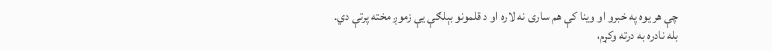چې هر یوه په خبرو او وینا کې هم ساری نه لاره او د قلمونو بېلګې یې زموږ مخته پرتې دي.
بله نادره به درته وکړم،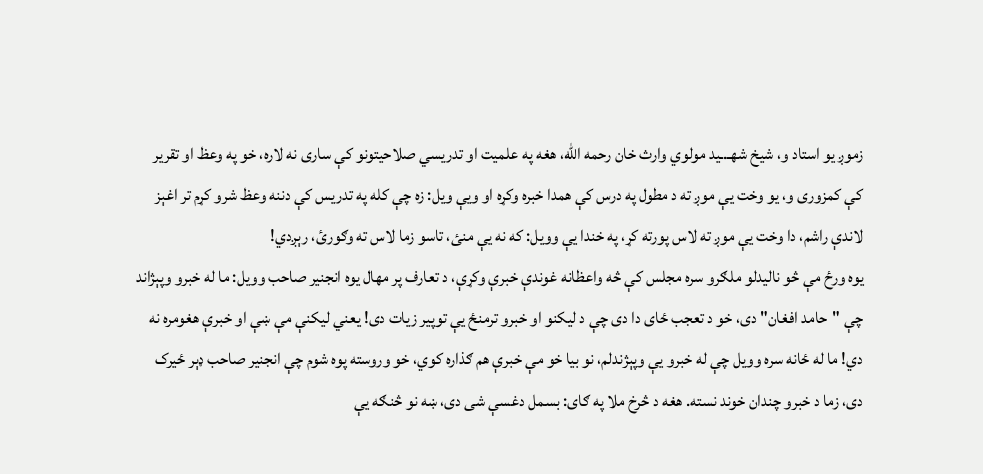زموږ یو استاد و، شیخ شهـ.ـید مولوي وارث خان رحمه الله، هغه په علمیت او تدریسي صلاحیتونو کې ساری نه لاره، خو په وعظ او تقریر کې کمزوری و، یو وخت یې موږ ته د مطول په درس کې همدا خبره وکړه او ویې ویل: زه چې کله په تدریس کې دننه وعظ شرو کړم تر اغېز لاندې راشم، دا وخت یې موږ ته لاس پورته کړ، په خندا یې وویل: که نه یې منئ، تاسو زما لاس ته وګورئ، رېږدي!
یوه ورځ مې څو نالیدلو ملګرو سره مجلس کې څه واعظانه غوندې خبرې وکړې، د تعارف پر مهال یوه انجنیر صاحب وویل: ما له خبرو وپېژاند چې "حامد افغان" دی، خو د تعجب ځای دا دی چې د لیکنو او خبرو ترمنځ یې توپیر زیات دی! یعني لیکنې مې ښې او خبرې هغومره نه دي! ما له ځانه سره وویل چې له خبرو یې وپېژندلم، نو بیا خو مې خبرې هم ګذاره کوي، خو وروسته پوه شوم چې انجنیر صاحب ډېر ځیرک دی، زما د خبرو چندان خوند نسته. هغه د څرخ ملا په ګای: بسمل دغسې شی دی، ښه نو څنګه یې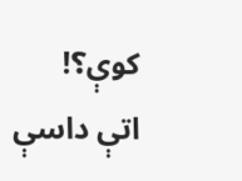کوې؟!
اتې داسې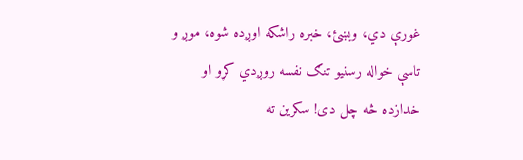غورې دي، وبښئ، خبره راشکه اوږده شوه، موږ و تاسې خواله رسنیو تنګ نفسه روږدي کړو او خدازده څه چل دی! سکرین ته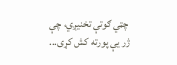چټي ګوتې تخنیږي، چې ژر یې پورته کش کړی...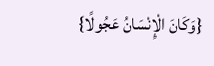{وَكَانَ الْإِنْسَانُ عَجُولًا}